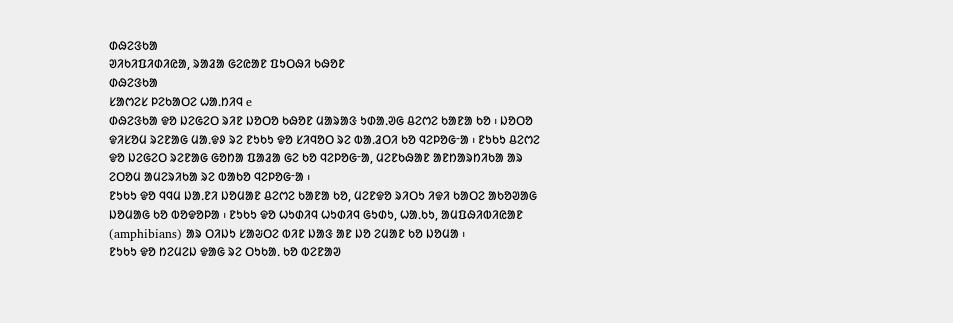ᱰᱷᱮᱝᱠᱟ
ᱣᱤᱠᱤᱯᱤᱰᱤᱭᱟ, ᱨᱟᱲᱟ ᱜᱮᱭᱟᱱ ᱯᱩᱛᱷᱤ ᱠᱷᱚᱱ
ᱰᱷᱮᱝᱠᱟ
ᱥᱟᱬᱮᱥ ᱞᱮᱠᱟᱛᱮ ᱦᱟᱹᱴᱤᱧ e
ᱰᱷᱮᱝᱠᱟ ᱫᱚ ᱡᱮᱜᱮᱛ ᱨᱤᱱ ᱡᱚᱛᱚ ᱠᱷᱚᱱ ᱢᱟᱨᱟᱝ ᱩᱰᱟᱹᱣᱜ ᱪᱮᱬᱮ ᱠᱟᱱᱟ ᱠᱚ ᱾ ᱡᱚᱛᱚ ᱫᱤᱥᱚᱢ ᱨᱮᱱᱟᱜ ᱢᱟᱹᱫᱽ ᱨᱮ ᱱᱩᱠᱩ ᱫᱚ ᱥᱤᱧᱚᱛ ᱨᱮ ᱵᱟᱹᱲᱛᱤ ᱠᱚ ᱧᱮᱞᱚᱜᱼᱟ ᱾ ᱱᱩᱠᱩ ᱪᱮᱬᱮ ᱫᱚ ᱡᱮᱜᱮᱛ ᱨᱮᱱᱟᱜ ᱜᱚᱴᱟ ᱯᱟᱲᱟ ᱜᱮ ᱠᱚ ᱧᱮᱞᱚᱜᱼᱟ, ᱢᱮᱱᱠᱷᱟᱱ ᱟᱱᱴᱟᱨᱴᱤᱠᱟ ᱟᱨ ᱮᱛᱚᱢ ᱟᱢᱮᱨᱤᱠᱟ ᱨᱮ ᱵᱟᱠᱚ ᱧᱮᱞᱚᱜᱼᱟ ᱾
ᱱᱩᱠᱩ ᱫᱚ ᱧᱧᱢ ᱡᱟᱹᱱᱤ ᱡᱚᱢᱟᱱ ᱪᱮᱬᱮ ᱠᱟᱱᱟ ᱠᱚ, ᱢᱮᱱᱫᱚ ᱨᱤᱛᱩ ᱤᱫᱤ ᱠᱟᱛᱮ ᱟᱠᱚᱣᱟᱜ ᱡᱚᱢᱟᱜ ᱠᱚ ᱵᱚᱫᱚᱞᱟ ᱾ ᱱᱩᱠᱩ ᱫᱚ ᱦᱩᱰᱤᱧ ᱦᱩᱰᱤᱧ ᱜᱩᱰᱩ, ᱦᱟᱹᱠᱩ, ᱟᱢᱯᱷᱤᱵᱤᱭᱟᱱ (amphibians) ᱟᱨ ᱛᱤᱡᱩ ᱥᱟᱶᱛᱮ ᱵᱤᱱ ᱡᱟᱝ ᱟᱱ ᱡᱚ ᱮᱢᱟᱱ ᱠᱚ ᱡᱚᱢᱟ ᱾
ᱱᱩᱠᱩ ᱫᱚ ᱴᱮᱢᱮᱡ ᱫᱟᱜ ᱨᱮ ᱛᱩᱠᱟᱹ ᱠᱚ ᱵᱮᱱᱟᱣ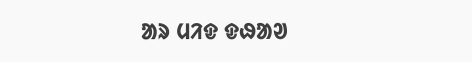ᱟᱨ ᱢᱤᱫ ᱫᱷᱟᱣ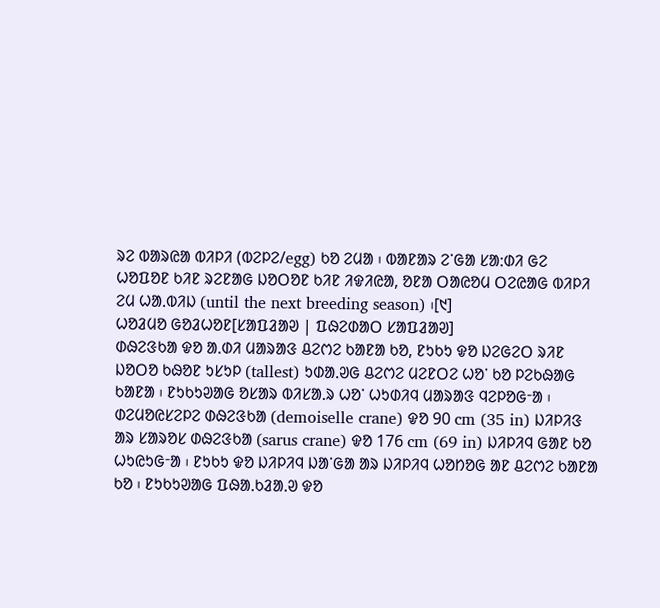ᱨᱮ ᱵᱟᱨᱭᱟ ᱵᱤᱞᱤ (ᱵᱮᱞᱮ/egg) ᱠᱚ ᱮᱢᱟ ᱾ ᱵᱟᱱᱟᱨ ᱮᱸᱜᱟ ᱥᱟᱺᱰᱤ ᱜᱮ ᱦᱚᱯᱚᱱ ᱠᱤᱱ ᱨᱮᱱᱟᱜ ᱡᱚᱛᱚᱱ ᱠᱤᱱ ᱤᱫᱤᱭᱟ, ᱚᱱᱟ ᱛᱟᱭᱚᱢ ᱛᱮᱭᱟᱜ ᱵᱤᱞᱤ ᱮᱢ ᱦᱟᱹᱵᱤᱡ (until the next breeding season) ᱾[᱑]
ᱦᱚᱲᱢᱚ ᱜᱚᱲᱦᱚᱱ[ᱥᱟᱯᱲᱟᱣ | ᱯᱷᱮᱰᱟᱛ ᱥᱟᱯᱲᱟᱣ]
ᱰᱷᱮᱝᱠᱟ ᱫᱚ ᱟᱹᱰᱤ ᱢᱟᱨᱟᱝ ᱪᱮᱬᱮ ᱠᱟᱱᱟ ᱠᱚ, ᱱᱩᱠᱩ ᱫᱚ ᱡᱮᱜᱮᱛ ᱨᱤᱱ ᱡᱚᱛᱚ ᱠᱷᱚᱱ ᱩᱥᱩᱞ (tallest) ᱩᱰᱟᱹᱣᱜ ᱪᱮᱬᱮ ᱢᱮᱱᱛᱮ ᱦᱚᱸ ᱠᱚ ᱞᱮᱠᱷᱟᱜ ᱠᱟᱱᱟ ᱾ ᱱᱩᱠᱩᱣᱟᱜ ᱚᱥᱟᱨ ᱵᱤᱥᱟᱹᱨ ᱦᱚᱸ ᱦᱩᱰᱤᱧ ᱢᱟᱨᱟᱝ ᱧᱮᱞᱚᱜᱼᱟ ᱾ ᱰᱮᱢᱚᱭᱥᱮᱞᱮ ᱰᱷᱮᱝᱠᱟ (demoiselle crane) ᱫᱚ 90 cm (35 in) ᱡᱤᱞᱤᱝ ᱟᱨ ᱥᱟᱨᱚᱥ ᱰᱷᱮᱝᱠᱟ (sarus crane) ᱫᱚ 176 cm (69 in) ᱡᱤᱞᱤᱧ ᱜᱟᱱ ᱠᱚ ᱦᱩᱭᱩᱜᱼᱟ ᱾ ᱱᱩᱠᱩ ᱫᱚ ᱡᱤᱞᱤᱧ ᱡᱟᱸᱜᱟ ᱟᱨ ᱡᱤᱞᱤᱧ ᱦᱚᱴᱚᱜ ᱟᱱ ᱪᱮᱬᱮ ᱠᱟᱱᱟ ᱠᱚ ᱾ ᱱᱩᱠᱩᱣᱟᱜ ᱯᱷᱟᱹᱠᱲᱟᱹᱣ ᱫᱚ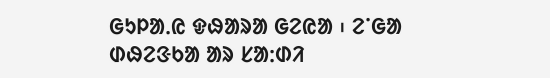ᱜᱩᱞᱟᱹᱭ ᱫᱷᱟᱨᱟ ᱜᱮᱭᱟ ᱾ ᱮᱸᱜᱟ ᱰᱷᱮᱝᱠᱟ ᱟᱨ ᱥᱟᱺᱰᱤ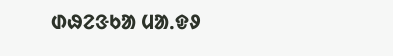ᱰᱷᱮᱝᱠᱟ ᱢᱟᱹᱫᱽ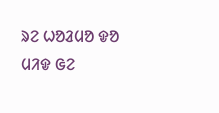ᱨᱮ ᱦᱚᱲᱢᱚ ᱫᱚ ᱢᱤᱫ ᱜᱮ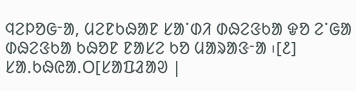ᱧᱮᱞᱚᱜᱼᱟ, ᱢᱮᱱᱠᱷᱟᱱ ᱥᱟᱸᱰᱤ ᱰᱷᱮᱝᱠᱟ ᱫᱚ ᱮᱸᱜᱟ ᱰᱷᱮᱝᱠᱟ ᱠᱷᱚᱱ ᱱᱟᱥᱮ ᱠᱚ ᱢᱟᱨᱟᱝᱼᱟ ᱾[᱒]
ᱥᱟᱹᱠᱷᱭᱟᱹᱛ[ᱥᱟᱯᱲᱟᱣ |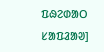ᱯᱷᱮᱰᱟᱛ ᱥᱟᱯᱲᱟᱣ]